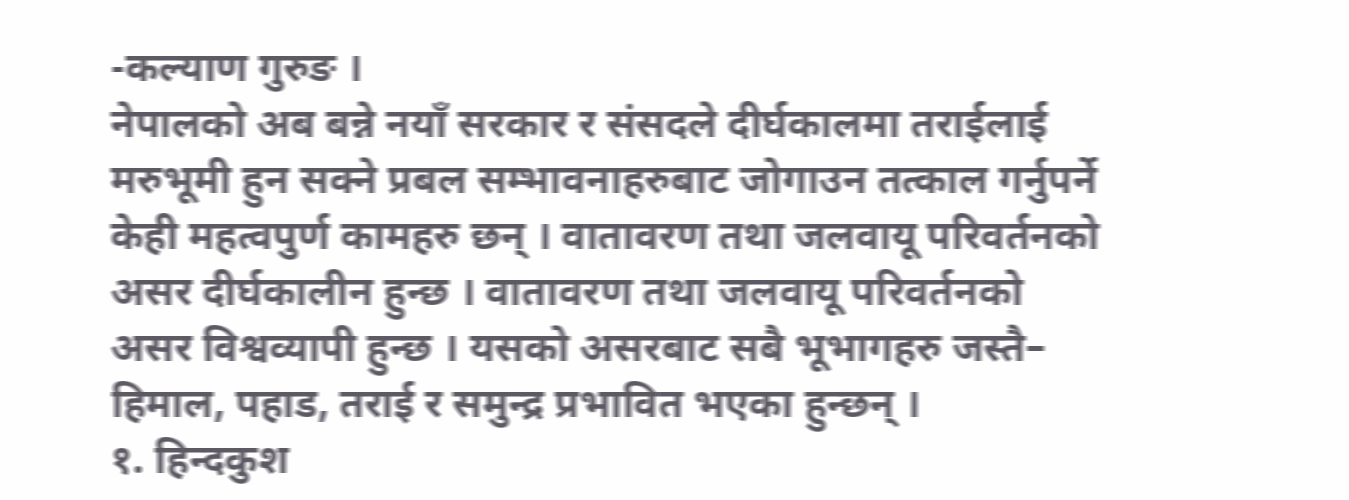-कल्याण गुरुङ ।
नेपालको अब बन्ने नयाँ सरकार र संसदले दीर्घकालमा तराईलाई मरुभूमी हुन सक्ने प्रबल सम्भावनाहरुबाट जोगाउन तत्काल गर्नुपर्ने केही महत्वपुर्ण कामहरु छन् । वातावरण तथा जलवायू परिवर्तनको असर दीर्घकालीन हुन्छ । वातावरण तथा जलवायू परिवर्तनको असर विश्वव्यापी हुन्छ । यसको असरबाट सबै भूभागहरु जस्तै– हिमाल, पहाड, तराई र समुन्द्र प्रभावित भएका हुन्छन् ।
१. हिन्दकुश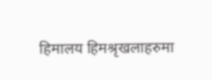हिमालय हिमश्रृखलाहरुमा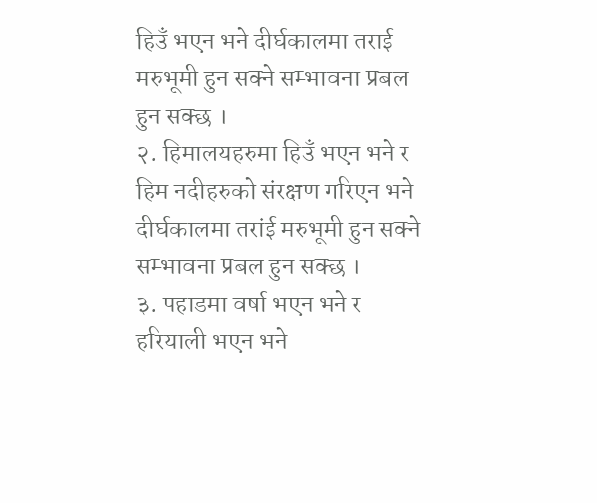हिउँ भएन भने दीर्घकालमा तराई मरुभूमी हुन सक्ने सम्भावना प्रबल हुन सक्छ ।
२. हिमालयहरुमा हिउँ भएन भने र हिम नदीहरुको संरक्षण गरिएन भने दीर्घकालमा तरांई मरुभूमी हुन सक्ने सम्भावना प्रबल हुन सक्छ ।
३. पहाडमा वर्षा भएन भने र हरियाली भएन भने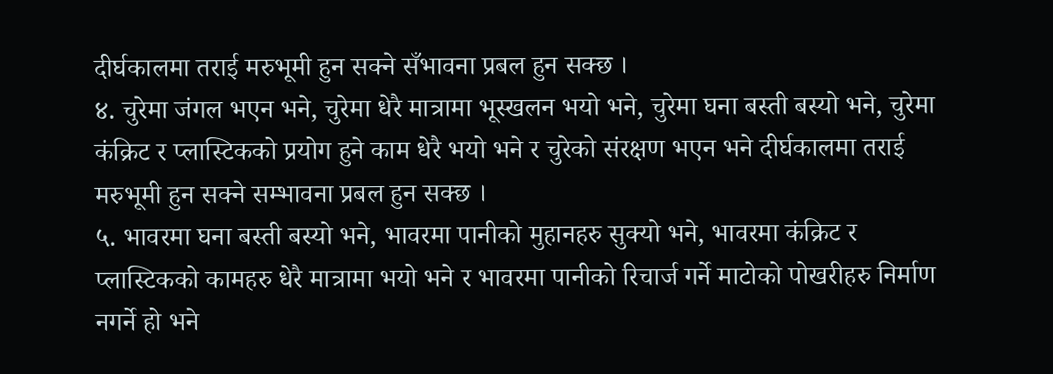दीर्घकालमा तराई मरुभूमी हुन सक्ने सँभावना प्रबल हुन सक्छ ।
४. चुरेमा जंगल भएन भने, चुरेमा धेरै मात्रामा भूस्खलन भयो भने, चुरेमा घना बस्ती बस्यो भने, चुरेमा कंक्रिट र प्लास्टिकको प्रयोग हुने काम धेरै भयो भने र चुरेको संरक्षण भएन भने दीर्घकालमा तराई मरुभूमी हुन सक्ने सम्भावना प्रबल हुन सक्छ ।
५. भावरमा घना बस्ती बस्यो भने, भावरमा पानीको मुहानहरु सुक्यो भने, भावरमा कंक्रिट र प्लास्टिकको कामहरु धेरै मात्रामा भयो भने र भावरमा पानीको रिचार्ज गर्ने माटोको पोखरीहरु निर्माण नगर्ने हो भने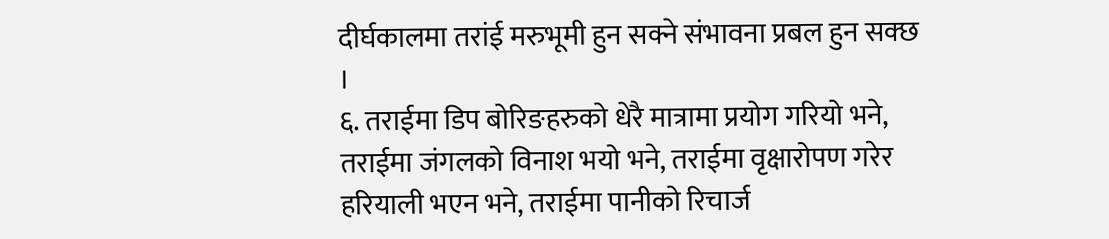दीर्घकालमा तरांई मरुभूमी हुन सक्ने संभावना प्रबल हुन सक्छ ।
६. तराईमा डिप बोरिङहरुको धेरै मात्रामा प्रयोग गरियो भने, तराईमा जंगलको विनाश भयो भने, तराईमा वृक्षारोपण गरेर हरियाली भएन भने, तराईमा पानीको रिचार्ज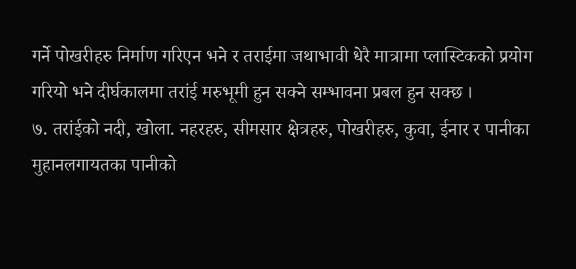गर्ने पोखरीहरु निर्माण गरिएन भने र तराईमा जथाभावी धेरै मात्रामा प्लास्टिकको प्रयोग गरियो भने दीर्घकालमा तरांई मरुभूमी हुन सक्ने सम्भावना प्रबल हुन सक्छ ।
७. तरांईको नदी, खोला. नहरहरु, सीमसार क्षेत्रहरु, पोखरीहरु, कुवा, ईनार र पानीका मुहानलगायतका पानीको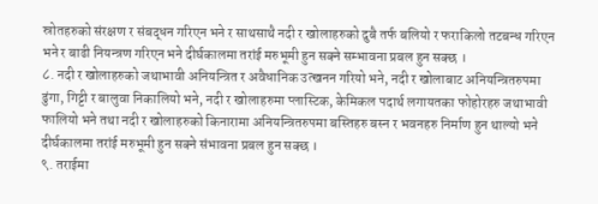स्रोतहरुको संरक्षण र संबद्धन गरिएन भने र साथसाथै नदी र खोलाहरुको दुबै तर्फ बलियो र फराकिलो तटबन्ध गरिएन भने र बाढी नियन्त्रण गरिएन भने दीर्घकालमा तरांई मरुभूमी हुन सक्ने सम्भावना प्रबल हुन सक्छ ।
८. नदी र खोलाहरुको जथाभावी अनियन्त्रित र अवैधानिक उत्खनन गरियो भने, नदी र खोलाबाट अनियन्त्रितरुपमा ढुंगा, गिट्टी र बालुवा निकालियो भने, नदी र खोलाहरुमा प्लास्टिक, केमिकल पदार्थ लगायतका फोहोरहरु जथाभावी फालियो भने तथा नदी र खोलाहरुको किनारामा अनियन्त्रितरुपमा बस्तिहरु बस्न र भवनहरु निर्माण हुन थाल्यो भने दीर्घकालमा तरांई मरुभूमी हुन सक्ने संभावना प्रबल हुन सक्छ ।
९. तराईमा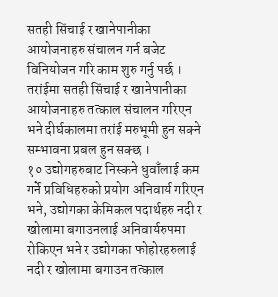सतही सिंचाई र खानेपानीका आयोजनाहरु संचालन गर्न बजेट विनियोजन गरि काम शुरु गर्नु पर्छ । तरांईमा सतही सिंचाई र खानेपानीका आयोजनाहरु तत्काल संचालन गरिएन भने दीर्घकालमा तरांई मरुभूमी हुन सक्ने सम्भावना प्रबल हुन सक्छ ।
१० उद्योगहरुबाट निस्कने धुवाँलाई कम गर्ने प्रविधिहरुको प्रयोग अनिवार्य गरिएन भने, उद्योगका केमिकल पदार्थहरु नदी र खोलामा बगाउनलाई अनिवार्यरुपमा रोकिएन भने र उद्योगका फोहोरहरुलाई नदी र खोलामा बगाउन तत्काल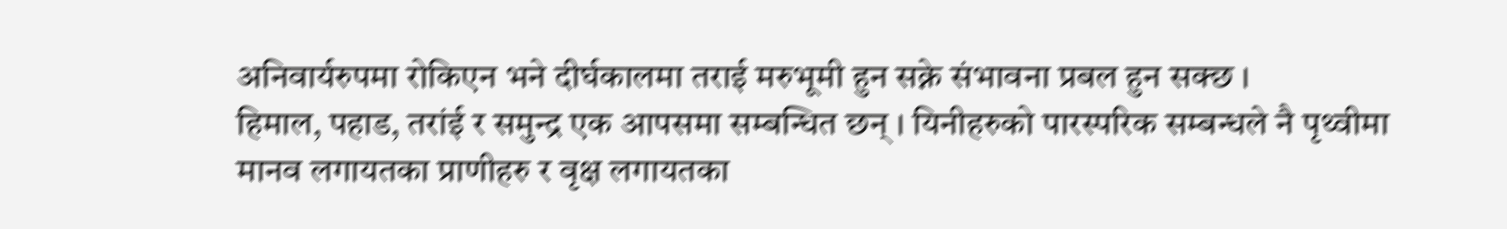अनिवार्यरुपमा रोकिएन भने दीर्घकालमा तराई मरुभूमी हुन सक्ने संभावना प्रबल हुन सक्छ ।
हिमाल, पहाड, तरांई र समुन्द्र एक आपसमा सम्बन्धित छन् । यिनीहरुको पारस्परिक सम्बन्धले नै पृथ्वीमा मानव लगायतका प्राणीहरु र वृक्ष लगायतका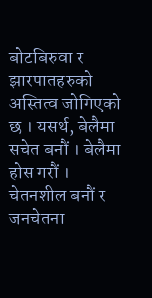बोटबिरुवा र झारपातहरुको अस्तित्व जोगिएको छ । यसर्थ, बेलैमा सचेत बनौं । बेलैमा होस गरौं । चेतनशील बनौं र जनचेतना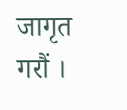जागृत गरौं ।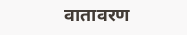वातावरण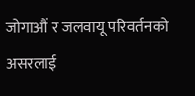जोगाऔं र जलवायू परिवर्तनको असरलाई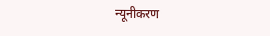न्यूनीकरण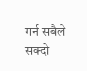गर्न सबैले सक्दो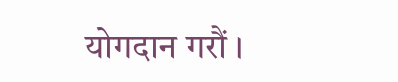योगदान गरौं ।